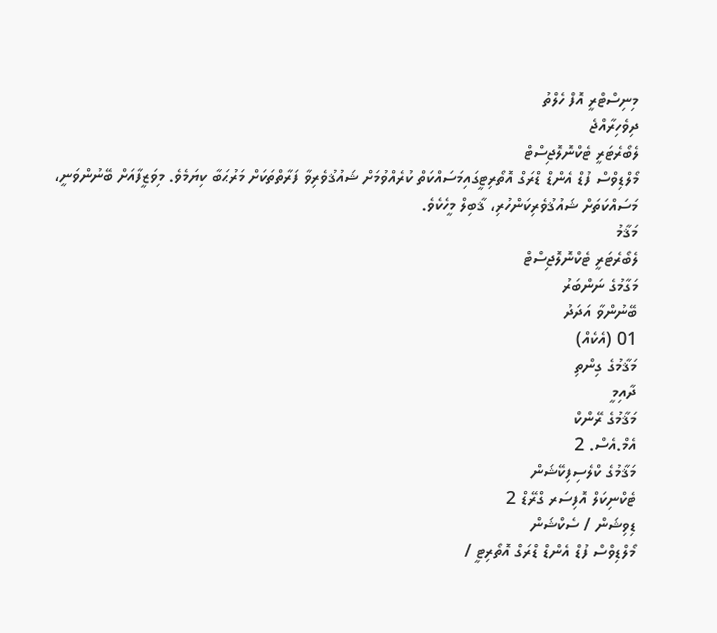މިނިސްޓްރީ އޮފް ހެލްތު
ދިވެހިރާއްޖެ
ލެބޯރެޓަރީ ޓެކްނޮލޮޖިސްޓް
މޯލްޑިވްސް ފުޑް އެންޑް ޑްރަގް އޮތޯރިޓީގައިމަސައްކަތް ކުރެއްވުމަށް ޝައުޤުވެރިވާ ފަރާތްތަކަށް މަރުޙަބާ ކިޔަމެވެ. މިވަޒީފާއަށް ބޭނުންވަނީ، މަސައްކަތަށް ޝައުޤުވެރިކަންހުރި، ޤާބިލް މީހެކެވެ.
މަޤާމު
ލެބޯރެޓަރީ ޓެކްނޮލޮޖިސްޓް
މަގާމުގެ ނަންބަރު
ބޭނުންވާ އަދަދު
01 (އެކެއް)
މަޤާމުގެ ގިންތި
ދާއިމީ
މަޤާމުގެ ރޭންކް
އެމް.އެސް. 2
މަޤާމުގެ ކްލެސިފިކޭޝަން
ޓެކްނިކަލް އޮފިސަރ ގްރޭޑް 2
ޑިވިޝަން / ސެކްޝަން
މޯލްޑިވްސް ފުޑް އެންޑް ޑްރަގް އޮތޯރިޓީ /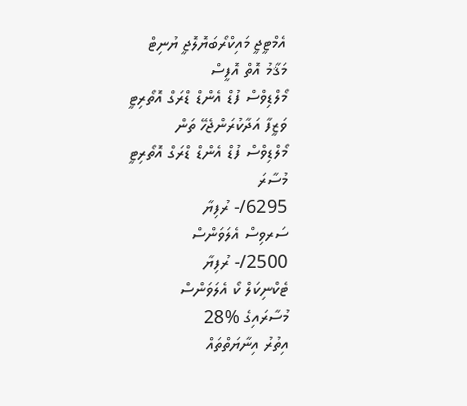އެމްޓީޖީ މައިކްރޯބަޔޮލޮޖީ ޔުނިޓް
މަޤާމު އޮތް އޮފީސް
މޯލްޑިވްސް ފުޑް އެންޑް ޑްރަގް އޮތޯރިޓީ
ވަޒީފާ އަދާކުރަންޖެހޭ ތަން
މޯލްޑިވްސް ފުޑް އެންޑް ޑްރަގް އޮތޯރިޓީ
މުސާރަ
6295/- ރުފިޔާ
ސަރވިސް އެލަވަންސް
2500/- ރުފިޔާ
ޓެކްނިކަލް ކޯ އެލަވަންސް
މުސާރައިގެ %28
އިތުރު އިނާޔަތްތައް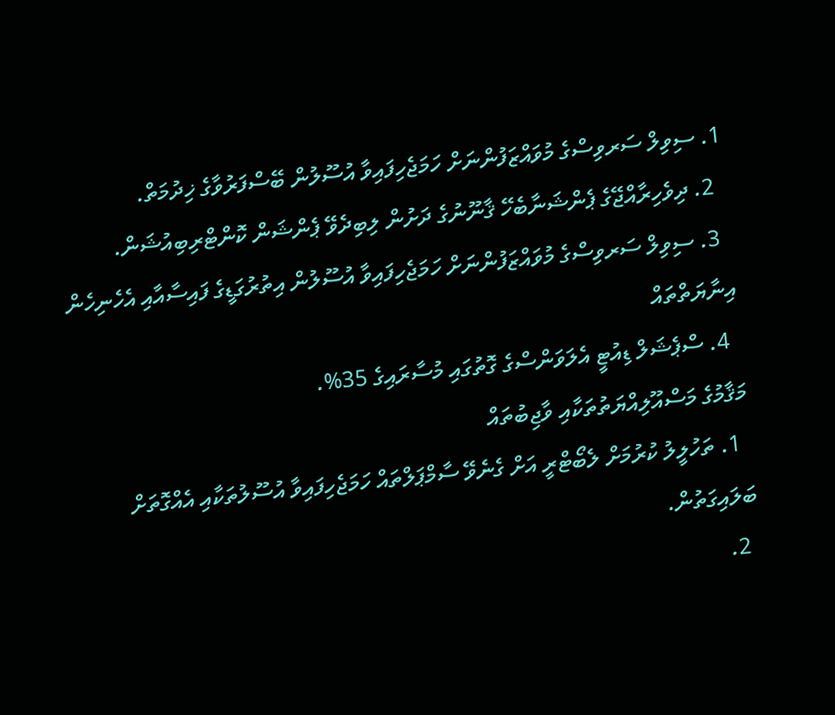1. ސިވިލް ސަރވިސްގެ މުވައްޒަފުންނަށް ހަމަޖެހިފައިވާ އުސޫލުން ބޭސްފަރުވާގެ ޚިދުމަތް.
  2. ދިވެހިރާއްޖޭގެ ޕެންޝަނާބެހޭ ޤާނޫނުގެ ދަށުން ލިބިދެވޭ ޕެންޝަން ކޮންޓްރިބިއުޝަން.
  3. ސިވިލް ސަރވިސްގެ މުވައްޒަފުންނަށް ހަމަޖެހިފައިވާ އުސޫލުން އިތުރުގަޑީގެ ފައިސާއާއި އެހެނިހެން އިނާޔަތްތައް
  4. ސްޕެޝަލް ޑިއުޓީ އެލަވަންސްގެ ގޮތުގައި މުސާރައިގެ 35%.
މަޤާމުގެ މަސްއޫލިއްޔަތުތަކާއި ވާޖިބުތައް
  1. ތަހުލީލު ކުރުމަށް ލެބޯޓްރީ އަށް ގެނެވޭ ސާމްޕަލްތައް ހަމަޖެހިފައިވާ އުސޫލުތަކާއި އެއްގޮތަށް ބަލައިގަތުން.
  2.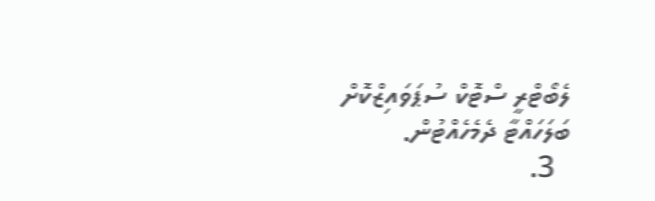ލެބޯޓްރީ ސްޓޮކް ސުޕަވައިޒްކޮށް ބަލަހައްޓާ ދެމެހެއްޓުން.
  3.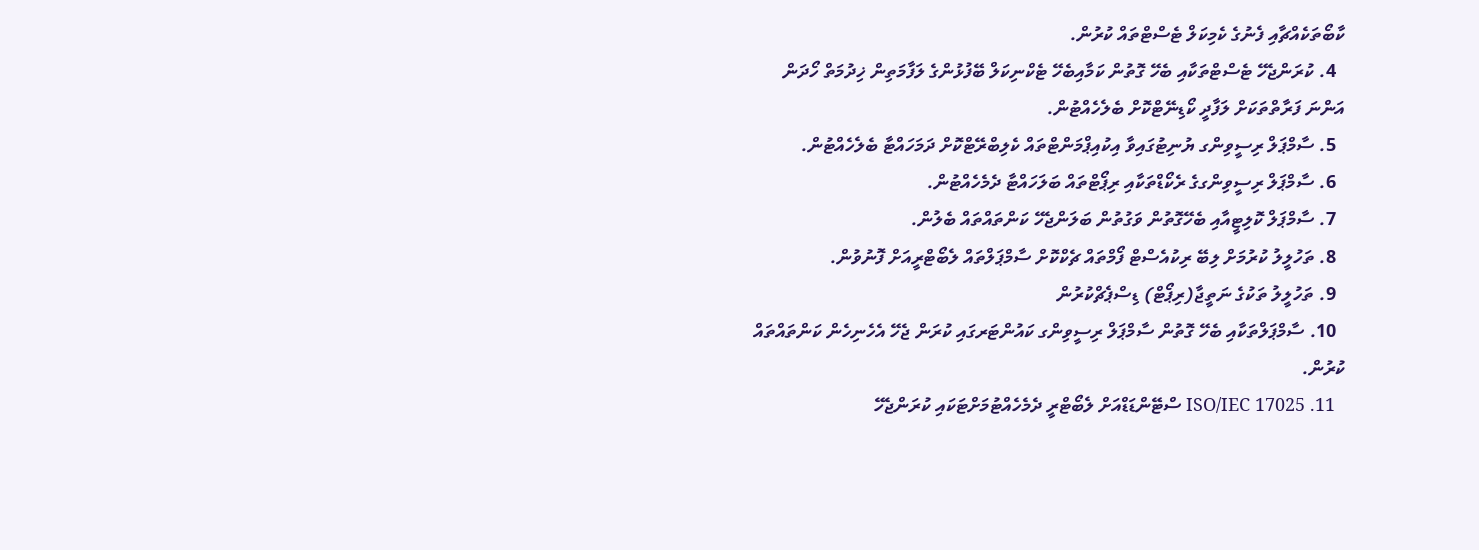ކާބޯތަކެއްޗާއި ފެނުގެ ކެމިކަލް ޓެސްޓްތައް ކުރުން.
  4. ކުރަންޖެހޭ ޓެސްޓްތަކާއި ބެހޭ ގޮތުން ކަމާއިބެހޭ ޓެކްނިކަލް ބޭފުޅުންގެ ލަފާމަތިން ޚިދުމަތް ހޯދަން އަންނަ ފަރާތްތަކަށް ލަފާދީ ކޯޑިނޭޓްކޮށް ބެލެހެއްޓުން.
  5. ސާމްޕަލް ރިސީވިންގ ޔުނިޓުގައިވާ އިކުއިޕްމަންޓްތައް ކެލިބްރޭޓްކޮށް ދަމަހައްޓާ ބެލެހެއްޓުން.
  6. ސާމްޕަލް ރިސީވިންގގެ ރެކޯޑްތަކާއި ރިޕޯޓްތައް ބަލަހައްޓާ ދެމެހެއްޓުން.
  7. ސާމްޕަލް ކޮލިޓީއާއި ބެހޭގޮތުން ވަގުތުން ބަލަންޖެހޭ ކަންތައްތައް ބެލުން.
  8. ތަހުލީލު ކުރުމަށް ލިބޭ ރިކުއެސްޓް ފޯމްތައް ޗެކްކޮށް ސާމްޕަލްތައް ލެބޯޓްރީއަށް ފޮނުވުން.
  9. ތަހުލީލު ތަކުގެ ނަތީޖާ(ރިޕޯޓް) ޑިސްޕެޗްކުރުން
  10. ސާމްޕަލްތަކާއި ބެހޭ ގޮތުން ސާމްޕަލް ރިސީވިންގ ކައުންޓަރގައި ކުރަން ޖެހޭ އެހެނިހެން ކަންތައްތައް ކުރުން.
  11. ISO/IEC 17025 ސްޓޭންޑަޑްއަށް ލެބޯޓްރީ ދެމެހެއްޓުމަށްޓަކައި ކުރަންޖެހޭ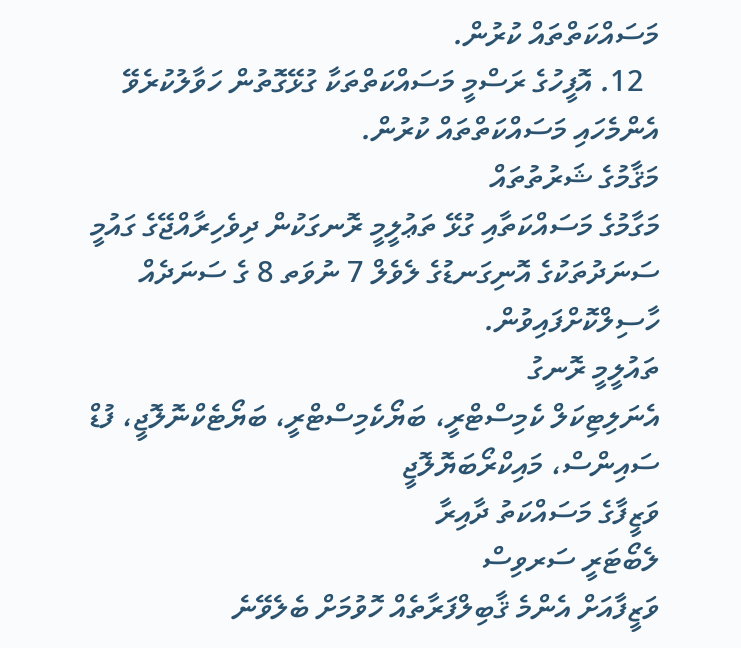މަސައްކަތްތައް ކުރުން.
  12. އޮފީހުގެ ރަސްމީ މަސައްކަތްތަކާ ގުޅޭގޮތުން ހަވާލުކުރެވޭ އެންމެހައި މަސައްކަތްތައް ކުރުން.
މަޤާމުގެ ޝަރުތުތައް
މަގާމުގެ މަސައްކަތާއި ގުޅޭ ތަޢުލީމީ ރޮނގަކުން ދިވެހިރާއްޖޭގެ ގައުމީ ސަނަދުތަކުގެ އޮނިގަނޑުގެ ލެވެލް 7 ނުވަތ 8 ގެ ސަނަދެއް ހާސިލްކޮށްފައިވުން.
ތައުލީމީ ރޮނގު
އެނަލިޓިކަލް ކެމިސްޓްރީ، ބަޔޯކެމިސްޓްރީ، ބަޔޯޓެކްނޮލޮޖީ، ފުޑް ސައިންސް، މައިކްރޯބަޔޮލޮޖީ
ވަޒީފާގެ މަސައްކަތު ދާއިރާ
ލެބޯޓަރީ ސަރވިސް
ވަޒީފާއަށް އެންމެ ޤާބިލްފަރާތެއް ހޮވުމަށް ބެލެވޭނެ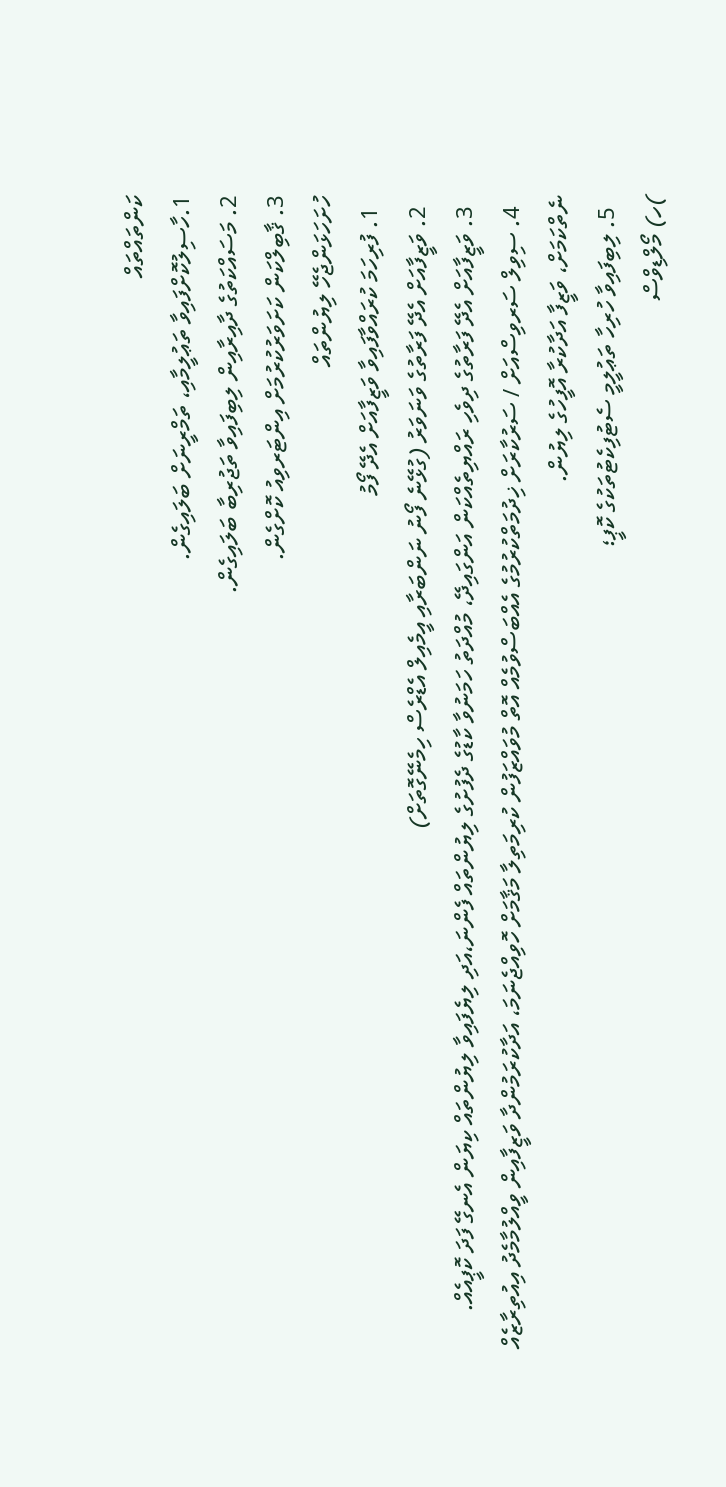ކަންތައްތައް
1.ހާސިލުކޮށްފައިވާ ތަޢުލީމާއި، ތަމްރީނަށް ބަލައިގެން.
2. މަސައްކަތުގެ ދާއިރާއިން ލިބިފައިވާ ތަޖުރިބާ ބަލައިގެން.
3. ޤާބިލްކަން ކަށަވަރުކުރުމަށް އިންޓަރވިއު ކޮށްގެން.
ހުށަހަޅަންޖެހޭ ލިޔުންތައް
  1. ފުރިހަމަ ކުރައްވާފައިވާ ވަޒީފާއަށް އެދޭ ފޯމު
  2. ވަޒީފާއަށް އެދޭ ފަރާތުގެ ވަނަވަރު (ގުޅޭނެ ފޯނު ނަންބަރާއި އީމެއިލް އެޑްރެސް ހިމެނޭގޮތަށް)
  3. ވަޒީފާއަށް އެދޭ ފަރާތުގެ ދިވެހި ރައްޔިތެއްކަން އަންގައިދޭ، މުއްދަތު ހަމަނުވާ ކާޑުގެ ދެފުށުގެ ލިޔުންތައް ފެންނަ،އަދި ލިޔެފައިވާ ލިޔުންތައް ކިޔަން އެނގޭ ފަދަ ކޮޕީއެއް.
  4. ސިވިލް ސަރވިސްއަށް / ސަރުކާރަށް ޚިދުމަތްކުރުމުގެ އެއްބަސްވުމެއް އޮތް މުވައްޒަފުން ކުރިމަތިލާ މަޤާމަށް ހޮވިއްޖެނަމަ، އަދާކުރަމުންދާ ވަޒީފާއިން ވީއްލުމާމެދު އިއުތިރާޒެއް ނެތްކަމަށް، ވަޒީފާ އަދާކުރާ އޮފީހުގެ ލިޔުން.
  5. ލިބިފައިވާ ހުރިހާ ތަޢުލީމީ ސެޓުފިކެޓުތަކުގެ ކޮޕީ؛
)ހ) މޯލްޑިވްސް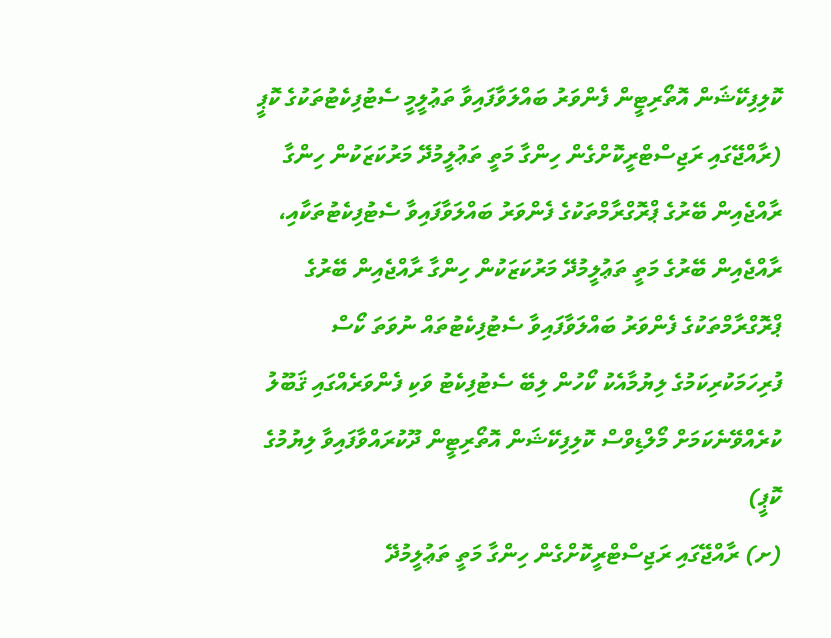ކޮލިފިކޭޝަން އޮތޯރިޓީން ފެންވަރު ބައްލަވާފައިވާ ތަޢުލީމީ ސެޓުފިކެޓުތަކުގެ ކޮޕީ (ރާއްޖޭގައި ރަޖިސްޓްރީކޮށްގެން ހިންގާ މަތީ ތަޢުލީމުދޭ މަރުކަޒަކުން ހިންގާ ރާއްޖެއިން ބޭރުގެ ޕްރޮގްރާމްތަކުގެ ފެންވަރު ބައްލަވާފައިވާ ސެޓުފިކެޓުތަކާއި، ރާއްޖެއިން ބޭރުގެ މަތީ ތަޢުލީމުދޭ މަރުކަޒަކުން ހިންގާ ރާއްޖެއިން ބޭރުގެ ޕްރޮގްރާމްތަކުގެ ފެންވަރު ބައްލަވާފައިވާ ސެޓުފިކެޓުތައް ނުވަތަ ކޯސް ފުރިހަމަކުރިކަމުގެ ލިޔުމާއެކު ކޯހުން ލިބޭ ސެޓުފިކެޓު ވަކި ފެންވަރެއްގައި ޤަބޫލު ކުރެއްވޭނެކަމަށް މޯލްޑިވްސް ކޮލިފިކޭޝަން އޮތޯރިޓީން ދޫކުރައްވާފައިވާ ލިޔުމުގެ ކޮޕީ)
(ށ) ރާއްޖޭގައި ރަޖިސްޓްރީކޮށްގެން ހިންގާ މަތީ ތަޢުލީމުދޭ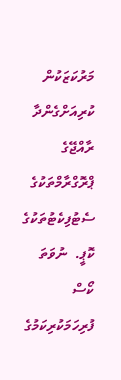މަރުކަޒަކުން ކުރިއަށްގެންދާ ރާއްޖޭގެ ޕްރޮގްރާމްތަކުގެ ސެޓުފިކެޓުތަކުގެ ކޮޕީ.  ނުވަތަ ކޯސް ފުރިހަމަކުރިކަމުގެ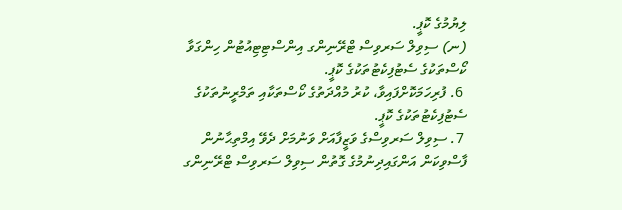ލިޔުމުގެ ކޮޕީ.
(ނ) ސިވިލް ސަރވިސް ޓްރޭނިންގ އިންސްޓިޓިއުޓުން ހިންގަވާ ކޯސްތަކުގެ ސެޓުފިކެޓުތަކުގެ ކޮޕީ.
 6. ފުރިހަމަކޮށްފައިވާ، ކުރު މުއްދަތުގެ ކޯސްތަކާއި ތަމްރީނުތަކުގެ ސެޓުފިކެޓުތަކުގެ ކޮޕީ.
 7. ސިވިލް ސަރވިސްގެ ވަޒީފާއަށް ވަނުމަށް ދެވޭ އިމްތިޙާނުން ފާސްވިކަން އަންގައިދިނުމުގެ ގޮތުން ސިވިލް ސަރވިސް ޓްރޭނިންގ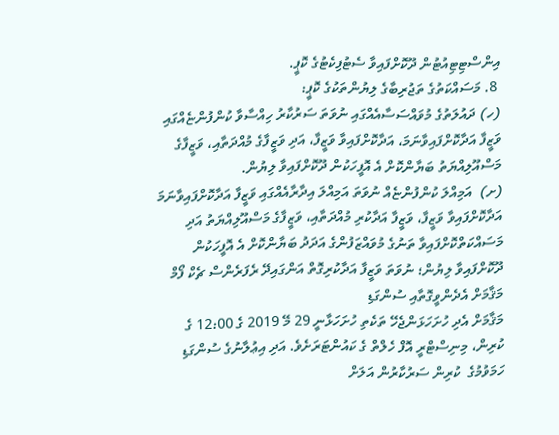އިންސްޓިޓިއުޓުން ދޫކޮށްފައިވާ ސެޓުފިކެޓުގެ ކޮޕީ.
 8. މަސައްކަތުގެ ތަޖުރިބާގެ ލިޔުންތަކުގެ ކޮޕީ:
(ހ) ދައުލަތުގެ މުވައްސަސާއެއްގައި ނުވަތަ ސަރުކާރު ހިއްސާވާ ކުންފުންޏެއްގައި ވަޒީފާ އަދާކޮށްފައިވާނަމަ، އަދާކޮށްފައިވާ ވަޒީފާ، އަދި ވަޒީފާގެ މުއްދަތާއި، ވަޒީފާގެ މަސްއޫލިއްޔަތު ބަޔާންކޮށް އެ އޮފީހަކުން ދޫކޮށްފައިވާ ލިޔުން.
(ށ)  އަމިއްލަ ކުންފުންޏެއް ނުވަތަ އަމިއްލަ އިދާރާއެއްގައި ވަޒީފާ އަދާކޮށްފައިވާނަމަ އަދާކޮށްފައިވާ ވަޒީފާ، ވަޒީފާ އަދާކުރި މުއްދަތާއި، ވަޒީފާގެ މަސްއޫލިއްޔަތު އަދި މަސައްކަތްކޮށްފައިވާ ތަނުގެ މުވައްޒަފުންގެ އަދަދު ބަޔާންކޮށް އެ އޮފީހަކުން ދޫކޮށްފައިވާ ލިޔުން؛ ނުވަތަ ވަޒީފާ އަދާކުރިގޮތް އަންގައިދޭ ރެފަރެންސް ޗެކް ފޯމް
މަޤާމަށް އެދެންވީގޮތާއި ސުންގަޑި
މަޤާމަށް އެދި ހުށަހަޅަންޖެހޭ ތަކެތި ހުށަހަޅާނީ 29 މޭ 2019 ގެ 12:00 ގެ ކުރިން، މިނިސްޓްރީ އޮފް ހެލްތް ގެ ކައުންޓަރަށެވެ. އަދި އިޢުލާނުގެ ސުންގަޑި ހަމަވުމުގެ  ކުރިން ސަރުކާރުން އަލަށް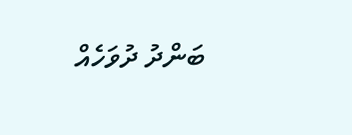ބަންދު ދުވަހެއް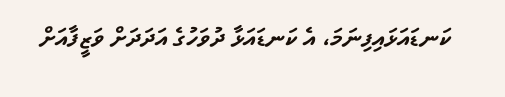ކަނޑައަޅައިފިނަމަ، އެ ކަނޑައަޅާ ދުވަހުގެ އަދަދަށް ވަޒީފާއަށް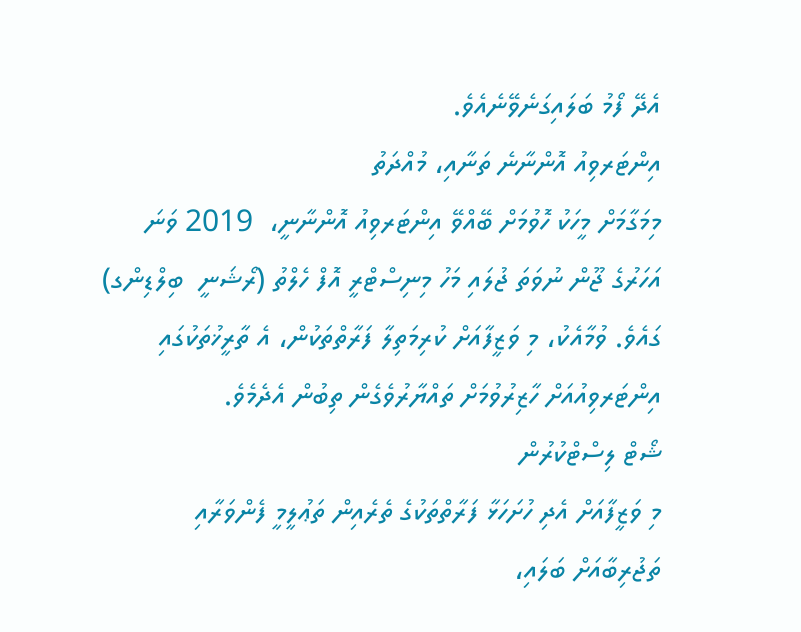އެދޭ ފޯމު ބަލައިގަނެވޭނެއެވެ.
އިންޓަރވިއު އޮންނާނެ ތަނާއި، މުއްދަތު
މިމަގާމަށް މީހަކު ހޮވުމަށް ބޭއްވޭ އިންޓަރވިއު އޮންނާނީ،  2019 ވަނަ އަހަރުގެ ޖޫން ނުވަތަ ޖުލައި މަހު މިނިސްޓްރީ އޮފް ހެލްތު (ރޯޝަނީ  ބިލްޑިންގ) ގައެވެ. ވުމާއެކު، މި ވަޒީފާއަށް ކުރިމަތިލާ ފަރާތްތަކުން، އެ ތާރީޚުތަކުގައި އިންޓަރވިއުއަށް ހާޒިރުވުމަށް ތައްޔާރުވެގެން ތިބުން އެދެމެވެ.
ޝޯޓް ލިސްޓްކުރުން
މި ވަޒީފާއަށް އެދި ހުށަހަޅާ ފަރާތްތަކުގެ ތެރެއިން ތަޢުލީމީ ފެންވަރާއި ތަޖުރިބާއަށް ބަލައި،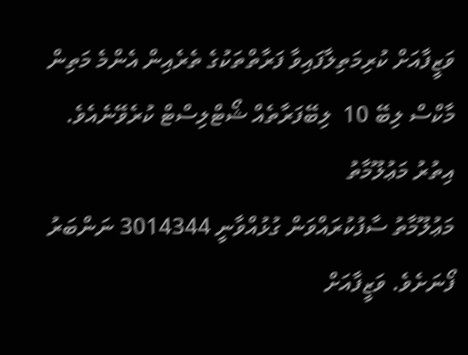ވަޒީފާއަށް ކުރިމަތިލާފައިވާ ފަރާތްތަކުގެ ތެރެއިން އެންމެ މަތިން މާކްސް ލިބޭ 10  ލިބޭފަރާތެއް ޝޯޓްލިސްޓް ކުރެވޭނެއެވެ.
އިތުރު މަޢުލޫމާތު
މަޢުލޫމާތު ސާފުކުރައްވަން ގުޅުއްވާނީ 3014344 ނަންބަރު ފޯނަށެވެ. ވަޒީފާއަށް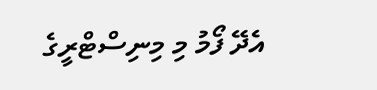އެދޭ ފޯމު މި މިނިސްޓްރީގެ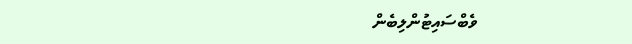ވެބްސައިޓުންލިބެން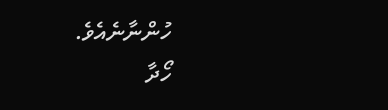ހުންނާނެއެވެ.
ހޯދާ